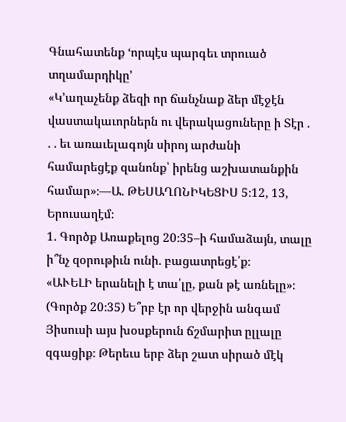Գնահատենք ‘որպէս պարգեւ տրուած տղամարդիկը’
«Կ’աղաչենք ձեզի որ ճանչնաք ձեր մէջէն վաստակաւորներն ու վերակացուները ի Տէր . . . եւ առաւելագոյն սիրոյ արժանի համարեցէք զանոնք՝ իրենց աշխատանքին համար»։—Ա. ԹԵՍԱՂՈՆԻԿԵՑԻՍ 5։12, 13, Երուսաղէմ։
1. Գործք Առաքելոց 20։35–ի համաձայն, տալը ի՞նչ զօրութիւն ունի. բացատրեցէ՛ք։
«ԱՒԵԼԻ երանելի է տա՛լը, քան թէ առնելը»։ (Գործք 20։35) Ե՞րբ էր որ վերջին անգամ Յիսուսի այս խօսքերուն ճշմարիտ ըլլալը զգացիք։ Թերեւս երբ ձեր շատ սիրած մէկ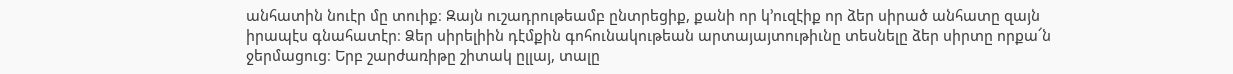անհատին նուէր մը տուիք։ Զայն ուշադրութեամբ ընտրեցիք, քանի որ կ’ուզէիք որ ձեր սիրած անհատը զայն իրապէս գնահատէր։ Ձեր սիրելիին դէմքին գոհունակութեան արտայայտութիւնը տեսնելը ձեր սիրտը որքա՜ն ջերմացուց։ Երբ շարժառիթը շիտակ ըլլայ, տալը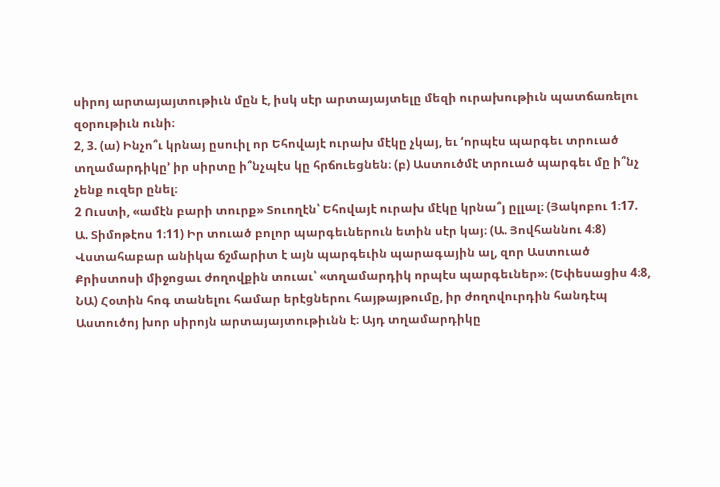սիրոյ արտայայտութիւն մըն է, իսկ սէր արտայայտելը մեզի ուրախութիւն պատճառելու զօրութիւն ունի։
2, 3. (ա) Ինչո՞ւ կրնայ ըսուիլ որ Եհովայէ ուրախ մէկը չկայ, եւ ‘որպէս պարգեւ տրուած տղամարդիկը’ իր սիրտը ի՞նչպէս կը հրճուեցնեն։ (բ) Աստուծմէ տրուած պարգեւ մը ի՞նչ չենք ուզեր ընել։
2 Ուստի, «ամէն բարի տուրք» Տուողէն՝ Եհովայէ ուրախ մէկը կրնա՞յ ըլլալ։ (Յակոբու 1։17. Ա. Տիմոթէոս 1։11) Իր տուած բոլոր պարգեւներուն ետին սէր կայ։ (Ա. Յովհաննու 4։8) Վստահաբար անիկա ճշմարիտ է այն պարգեւին պարագային ալ, զոր Աստուած Քրիստոսի միջոցաւ ժողովքին տուաւ՝ «տղամարդիկ որպէս պարգեւներ»։ (Եփեսացիս 4։8, ՆԱ) Հօտին հոգ տանելու համար երէցներու հայթայթումը, իր ժողովուրդին հանդէպ Աստուծոյ խոր սիրոյն արտայայտութիւնն է։ Այդ տղամարդիկը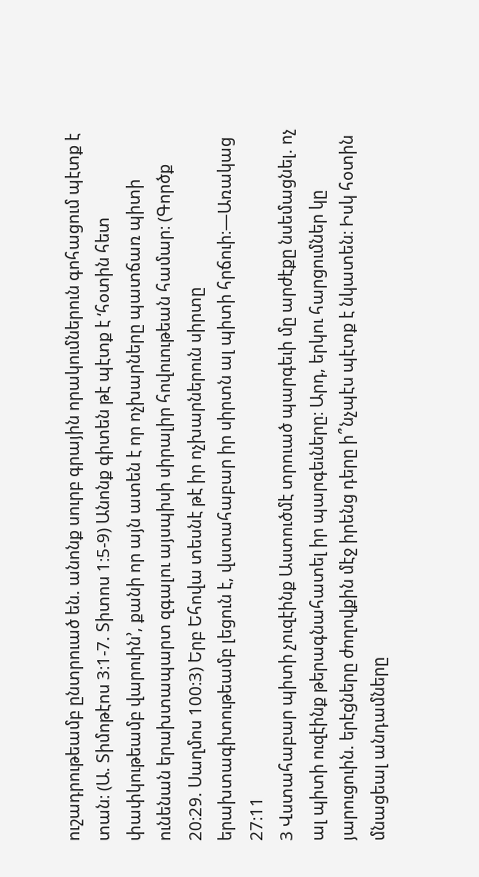ուշադրութեամբ ընտրուած են. անոնք սուրբ գրային որակումներուն գոհացում պէտք է տան։ (Ա. Տիմոթէոս 3։1-7. Տիտոս 1։5-9) Անոնք գիտեն թէ պէտք է ‘հօտին հետ փափկութեամբ վարուին’, քանի որ այն ատեն է որ ոչխարները պատճառ պիտի ունենան երախտապարտ զգալու այսպիսի սիրալիր հովուութեան համար։ (Գործք 20։29. Սաղմոս 100։3) Երբ Եհովա տեսնէ թէ իր ոչխարներուն սիրտը երախտագիտութեամբ լեցուն է, վստահաբար իր սիրտն ալ պիտի հրճուի։—Առակաց 27։11
3 Վստահաբար պիտի չուզէինք Աստուծմէ տրուած պարգեւի մը արժէքը նսեմացնել. ոչ ալ պիտի ուզէինք թերագնահատել իր պարգեւները։ Արդ, երկու հարցումներ կը յարուցուին. երէցները ժողովքին մէջ իրենց դերը ի՞նչպէս պէտք է նկատեն։ Իսկ հօտին մնացեալ անդամները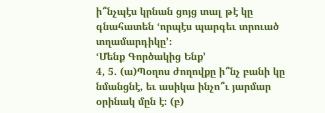ի՞նչպէս կրնան ցոյց տալ թէ կը գնահատեն ‘որպէս պարգեւ տրուած տղամարդիկը’։
‘Մենք Գործակից Ենք’
4, 5. (ա)Պօղոս ժողովքը ի՞նչ բանի կը նմանցնէ, եւ ասիկա ինչո՞ւ յարմար օրինակ մըն է։ (բ)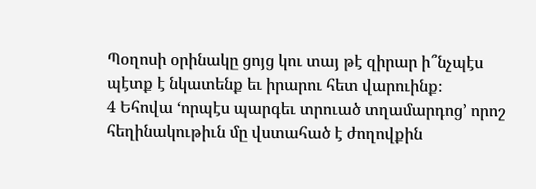Պօղոսի օրինակը ցոյց կու տայ թէ զիրար ի՞նչպէս պէտք է նկատենք եւ իրարու հետ վարուինք։
4 Եհովա ‘որպէս պարգեւ տրուած տղամարդոց’ որոշ հեղինակութիւն մը վստահած է ժողովքին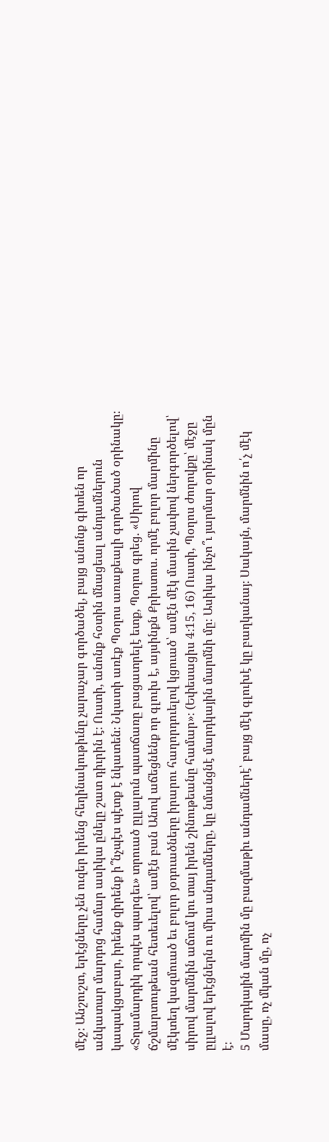մէջ։ Անշուշտ, երէցները չեն ուզեր իրենց հեղինակութիւնը չարաչար գործածել, բայց անոնք գիտեն որ անկատար մարդոց համար ասիկա ընելը շատ դիւրին է։ Ուստի, անոնք հօտին մնացեալ անդամներուն կապակցաբար, իրենք զիրենք ի՞նչպէս պէտք է նկատեն։ Նկատի առէք Պօղոս առաքեալի գործածած օրինակը։ «Տղամարդիկ որպէս պարգեւ» տրուած ըլլալուն պատճառը բացատրելէ ետք, Պօղոս գրեց. «Սիրով ճշմարտութեան հետեւելով՝ ամէն բան Անով աճեցնենք որ գլուխ է, այսինքն Քրիստոս. որմէ բոլոր մարմինը մէկտեղ կազմուած եւ բոլոր յօդուածները իրարու հաղորդուելով կցուած՝ ամէն մէկ մասին չափով ներգործելով՝ սիրով մարմնին աճում կու տայ իրեն շինութեանը համար»։ (Եփեսացիս 4։15, 16) Ուստի, Պօղոս ժողովքը՝ մէջը ըլլալով երէցներն ու միւս անդամները, կը նմանցնէ մարդկային մարմնի մը։ Ասիկա ինչո՞ւ յարմար օրինակ մըն է։
5 Մարդկային մարմին մը բազմաթիւ անդամներէ՝ բայց մէկ գլուխէ կը բաղկանայ։ Սակայն, մարմնին ո՛չ մէկ մասը, ոչ մկան մը, ոչ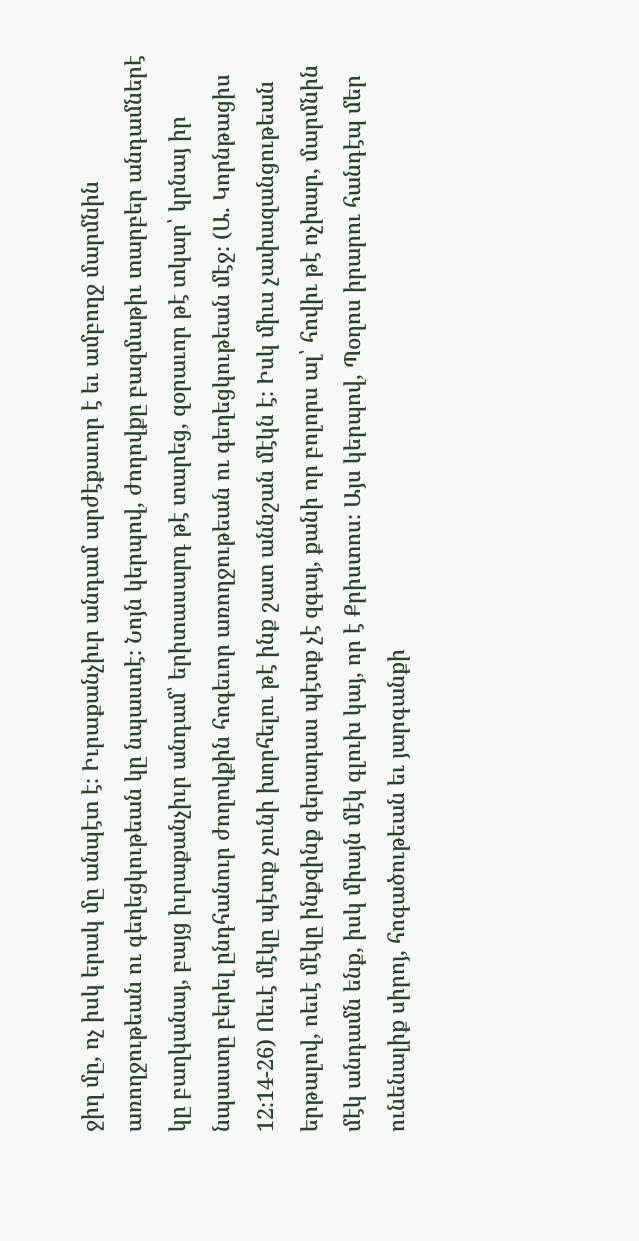ջիղ մը, ոչ իսկ երակ մը անպէտ է։ Իւրաքանչիւր անդամ արժէքաւոր է եւ ամբողջ մարմնին առողջութեան ու գեղեցկութեան կը նպաստէ։ Նոյն կերպով, ժողովքը բազմաթիւ տարբեր անդամներէ կը բաղկանայ, բայց իւրաքանչիւր անդամ՝ երիտասարդ թէ տարեց, զօրաւոր թէ տկար՝ կրնայ իր նպաստը բերել ընդհանուր ժողովքին հոգեւոր առողջութեան ու գեղեցկութեան մէջ։ (Ա. Կորնթացիս 12։14-26) Ոեւէ մէկը պէտք չունի խորհելու թէ ինք շատ աննշան մէկն է։ Իսկ միւս չափազանցութեան երթալով, ոեւէ մէկը ինքզինք գերադաս պէտք չէ զգայ, քանի որ բոլորս ալ՝ հովիւ թէ ոչխար, մարմնին մէկ անդամն ենք, իսկ միայն մէկ գլուխ կայ, որ է Քրիստոս։ Այս կերպով, Պօղոս իրարու հանդէպ մեր ունենալիք սիրոյ, հոգածութեան եւ յարգանքի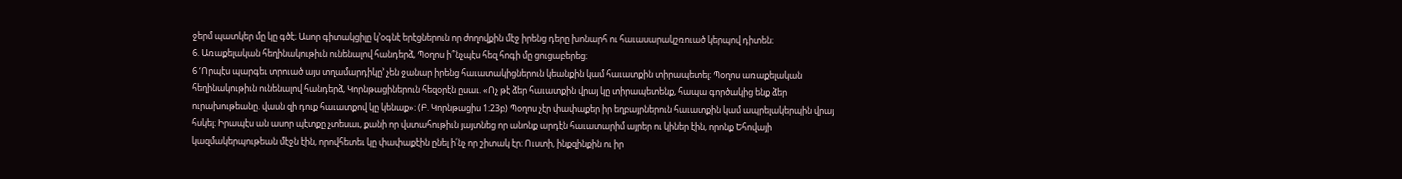ջերմ պատկեր մը կը գծէ։ Ասոր գիտակցիլը կ’օգնէ երէցներուն որ ժողովքին մէջ իրենց դերը խոնարհ ու հաւասարակշռուած կերպով դիտեն։
6. Առաքելական հեղինակութիւն ունենալով հանդերձ, Պօղոս ի՞նչպէս հեզ հոգի մը ցուցաբերեց։
6 ‘Որպէս պարգեւ տրուած այս տղամարդիկը’ չեն ջանար իրենց հաւատակիցներուն կեանքին կամ հաւատքին տիրապետել։ Պօղոս առաքելական հեղինակութիւն ունենալով հանդերձ, Կորնթացիներուն հեզօրէն ըսաւ. «Ոչ թէ ձեր հաւատքին վրայ կը տիրապետենք, հապա գործակից ենք ձեր ուրախութեանը. վասն զի դուք հաւատքով կը կենաք»։ (Բ. Կորնթացիս 1։23բ) Պօղոս չէր փափաքեր իր եղբայրներուն հաւատքին կամ ապրելակերպին վրայ հսկել։ Իրապէս ան ասոր պէտքը չտեսաւ, քանի որ վստահութիւն յայտնեց որ անոնք արդէն հաւատարիմ այրեր ու կիներ էին, որոնք Եհովայի կազմակերպութեան մէջն էին, որովհետեւ կը փափաքէին ընել ի՛նչ որ շիտակ էր։ Ուստի, ինքզինքին ու իր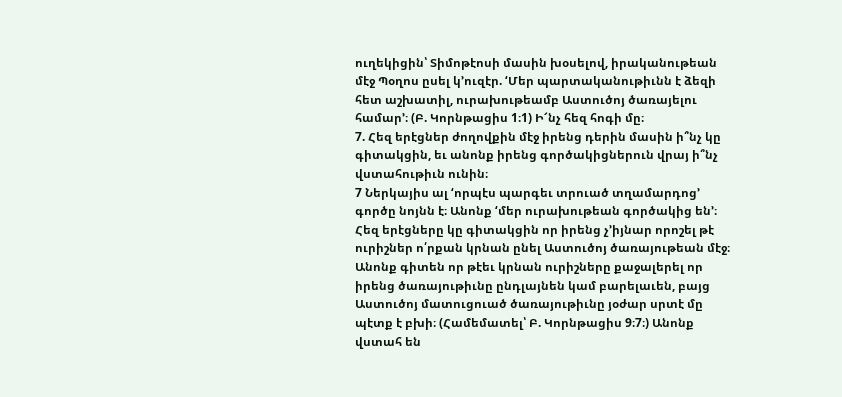ուղեկիցին՝ Տիմոթէոսի մասին խօսելով, իրականութեան մէջ Պօղոս ըսել կ’ուզէր. ‘Մեր պարտականութիւնն է ձեզի հետ աշխատիլ, ուրախութեամբ Աստուծոյ ծառայելու համար’։ (Բ. Կորնթացիս 1։1) Ի՜նչ հեզ հոգի մը։
7. Հեզ երէցներ ժողովքին մէջ իրենց դերին մասին ի՞նչ կը գիտակցին, եւ անոնք իրենց գործակիցներուն վրայ ի՞նչ վստահութիւն ունին։
7 Ներկայիս ալ ‘որպէս պարգեւ տրուած տղամարդոց’ գործը նոյնն է։ Անոնք ‘մեր ուրախութեան գործակից են’։ Հեզ երէցները կը գիտակցին որ իրենց չ’իյնար որոշել թէ ուրիշներ ո՛րքան կրնան ընել Աստուծոյ ծառայութեան մէջ։ Անոնք գիտեն որ թէեւ կրնան ուրիշները քաջալերել որ իրենց ծառայութիւնը ընդլայնեն կամ բարելաւեն, բայց Աստուծոյ մատուցուած ծառայութիւնը յօժար սրտէ մը պէտք է բխի։ (Համեմատել՝ Բ. Կորնթացիս 9։7։) Անոնք վստահ են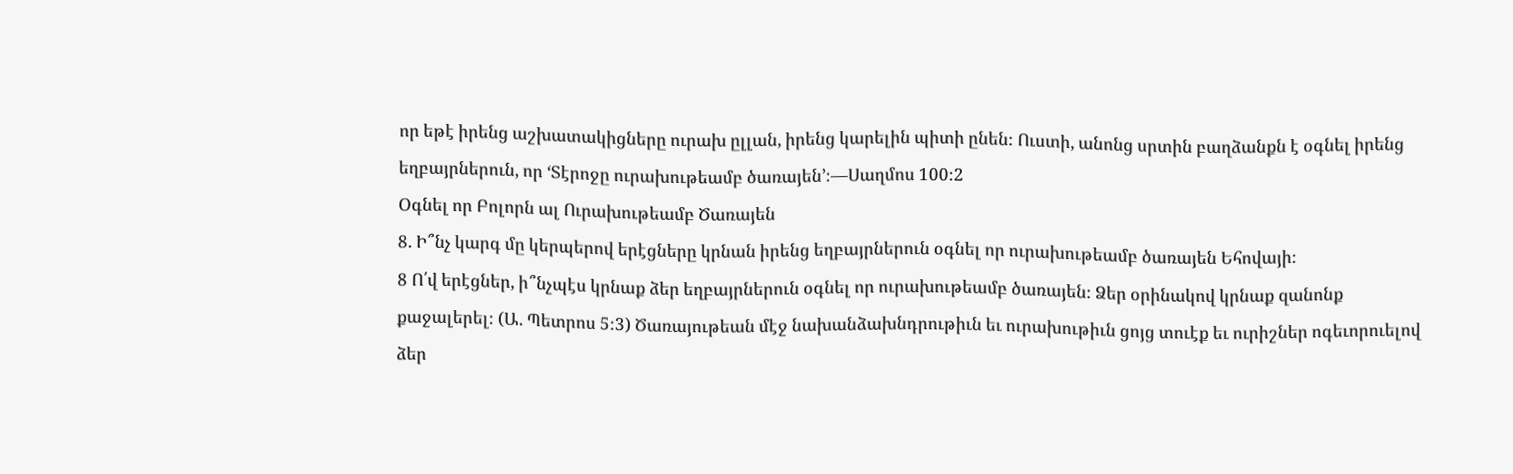որ եթէ իրենց աշխատակիցները ուրախ ըլլան, իրենց կարելին պիտի ընեն։ Ուստի, անոնց սրտին բաղձանքն է օգնել իրենց եղբայրներուն, որ ‘Տէրոջը ուրախութեամբ ծառայեն’։—Սաղմոս 100։2
Օգնել որ Բոլորն ալ Ուրախութեամբ Ծառայեն
8. Ի՞նչ կարգ մը կերպերով երէցները կրնան իրենց եղբայրներուն օգնել որ ուրախութեամբ ծառայեն Եհովայի։
8 Ո՛վ երէցներ, ի՞նչպէս կրնաք ձեր եղբայրներուն օգնել որ ուրախութեամբ ծառայեն։ Ձեր օրինակով կրնաք զանոնք քաջալերել։ (Ա. Պետրոս 5։3) Ծառայութեան մէջ նախանձախնդրութիւն եւ ուրախութիւն ցոյց տուէք եւ ուրիշներ ոգեւորուելով ձեր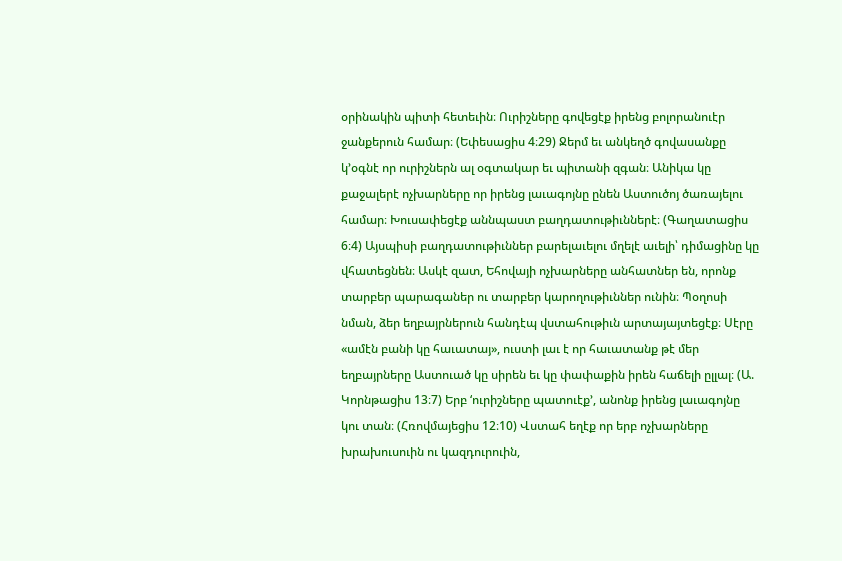օրինակին պիտի հետեւին։ Ուրիշները գովեցէք իրենց բոլորանուէր ջանքերուն համար։ (Եփեսացիս 4։29) Ջերմ եւ անկեղծ գովասանքը կ’օգնէ որ ուրիշներն ալ օգտակար եւ պիտանի զգան։ Անիկա կը քաջալերէ ոչխարները որ իրենց լաւագոյնը ընեն Աստուծոյ ծառայելու համար։ Խուսափեցէք աննպաստ բաղդատութիւններէ։ (Գաղատացիս 6։4) Այսպիսի բաղդատութիւններ բարելաւելու մղելէ աւելի՝ դիմացինը կը վհատեցնեն։ Ասկէ զատ, Եհովայի ոչխարները անհատներ են, որոնք տարբեր պարագաներ ու տարբեր կարողութիւններ ունին։ Պօղոսի նման, ձեր եղբայրներուն հանդէպ վստահութիւն արտայայտեցէք։ Սէրը «ամէն բանի կը հաւատայ», ուստի լաւ է որ հաւատանք թէ մեր եղբայրները Աստուած կը սիրեն եւ կը փափաքին իրեն հաճելի ըլլալ։ (Ա. Կորնթացիս 13։7) Երբ ‘ուրիշները պատուէք’, անոնք իրենց լաւագոյնը կու տան։ (Հռովմայեցիս 12։10) Վստահ եղէք որ երբ ոչխարները խրախուսուին ու կազդուրուին,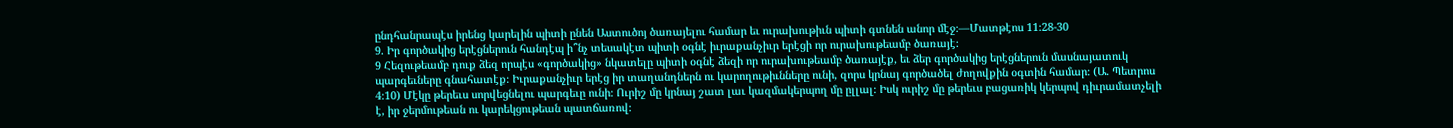ընդհանրապէս իրենց կարելին պիտի ընեն Աստուծոյ ծառայելու համար եւ ուրախութիւն պիտի գտնեն անոր մէջ։—Մատթէոս 11։28-30
9. Իր գործակից երէցներուն հանդէպ ի՞նչ տեսակէտ պիտի օգնէ իւրաքանչիւր երէցի որ ուրախութեամբ ծառայէ։
9 Հեզութեամբ դուք ձեզ որպէս «գործակից» նկատելը պիտի օգնէ ձեզի որ ուրախութեամբ ծառայէք, եւ ձեր գործակից երէցներուն մասնայատուկ պարգեւները գնահատէք։ Իւրաքանչիւր երէց իր տաղանդներն ու կարողութիւնները ունի, զորս կրնայ գործածել ժողովքին օգտին համար։ (Ա. Պետրոս 4։10) Մէկը թերեւս սորվեցնելու պարգեւը ունի։ Ուրիշ մը կրնայ շատ լաւ կազմակերպող մը ըլլալ։ Իսկ ուրիշ մը թերեւս բացառիկ կերպով դիւրամատչելի է, իր ջերմութեան ու կարեկցութեան պատճառով։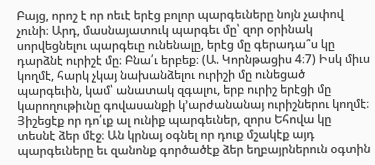Բայց, որոշ է որ ոեւէ երէց բոլոր պարգեւները նոյն չափով չունի։ Արդ, մասնայատուկ պարգեւ մը՝ զոր օրինակ սորվեցնելու պարգեւը ունենալը, երէց մը գերադա՞ս կը դարձնէ ուրիշէ մը։ Բնա՛ւ երբեք։ (Ա. Կորնթացիս 4։7) Իսկ միւս կողմէ, հարկ չկայ նախանձելու ուրիշի մը ունեցած պարգեւին, կամ՝ անատակ զգալու, երբ ուրիշ երէցի մը կարողութիւնը գովասանքի կ’արժանանայ ուրիշներու կողմէ։ Յիշեցէք որ դո՛ւք ալ ունիք պարգեւներ, զորս Եհովա կը տեսնէ ձեր մէջ։ Ան կրնայ օգնել որ դուք մշակէք այդ պարգեւները եւ զանոնք գործածէք ձեր եղբայրներուն օգտին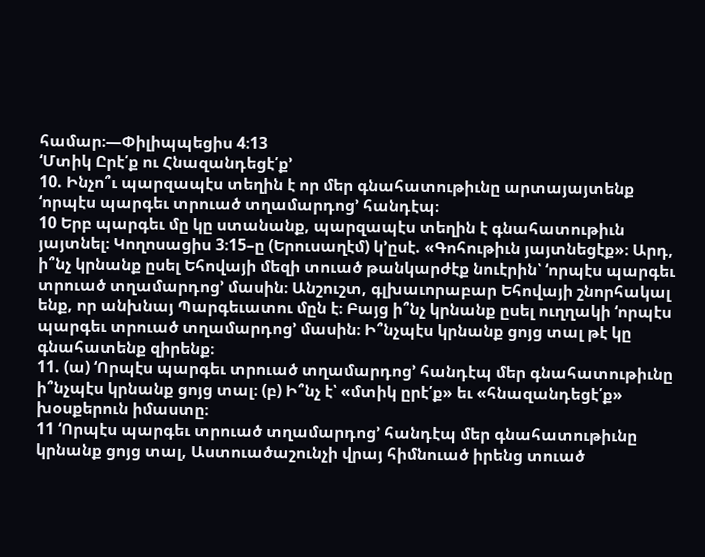համար։—Փիլիպպեցիս 4։13
‘Մտիկ Ըրէ՛ք ու Հնազանդեցէ՛ք’
10. Ինչո՞ւ պարզապէս տեղին է որ մեր գնահատութիւնը արտայայտենք ‘որպէս պարգեւ տրուած տղամարդոց’ հանդէպ։
10 Երբ պարգեւ մը կը ստանանք, պարզապէս տեղին է գնահատութիւն յայտնել։ Կողոսացիս 3։15–ը (Երուսաղէմ) կ’ըսէ. «Գոհութիւն յայտնեցէք»։ Արդ, ի՞նչ կրնանք ըսել Եհովայի մեզի տուած թանկարժէք նուէրին՝ ‘որպէս պարգեւ տրուած տղամարդոց’ մասին։ Անշուշտ, գլխաւորաբար Եհովայի շնորհակալ ենք, որ անխնայ Պարգեւատու մըն է։ Բայց ի՞նչ կրնանք ըսել ուղղակի ‘որպէս պարգեւ տրուած տղամարդոց’ մասին։ Ի՞նչպէս կրնանք ցոյց տալ թէ կը գնահատենք զիրենք։
11. (ա) ‘Որպէս պարգեւ տրուած տղամարդոց’ հանդէպ մեր գնահատութիւնը ի՞նչպէս կրնանք ցոյց տալ։ (բ) Ի՞նչ է՝ «մտիկ ըրէ՛ք» եւ «հնազանդեցէ՛ք» խօսքերուն իմաստը։
11 ‘Որպէս պարգեւ տրուած տղամարդոց’ հանդէպ մեր գնահատութիւնը կրնանք ցոյց տալ, Աստուածաշունչի վրայ հիմնուած իրենց տուած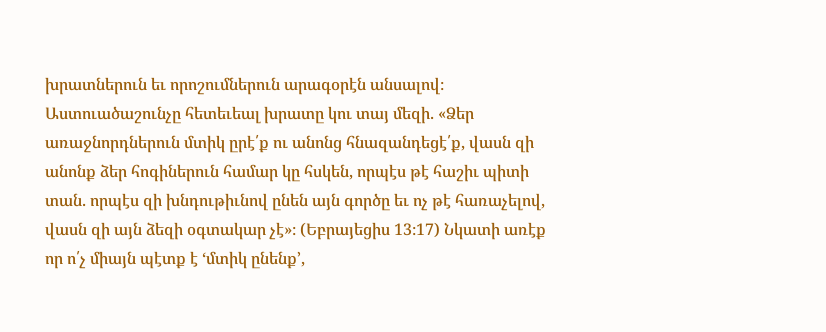խրատներուն եւ որոշումներուն արագօրէն անսալով։ Աստուածաշունչը հետեւեալ խրատը կու տայ մեզի. «Ձեր առաջնորդներուն մտիկ ըրէ՛ք ու անոնց հնազանդեցէ՛ք, վասն զի անոնք ձեր հոգիներուն համար կը հսկեն, որպէս թէ հաշիւ պիտի տան. որպէս զի խնդութիւնով ընեն այն գործը եւ ոչ թէ հառաչելով, վասն զի այն ձեզի օգտակար չէ»։ (Եբրայեցիս 13։17) Նկատի առէք որ ո՛չ միայն պէտք է ‘մտիկ ընենք’,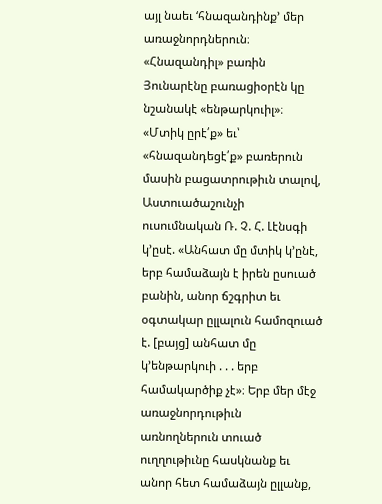այլ նաեւ ‘հնազանդինք’ մեր առաջնորդներուն։ «Հնազանդիլ» բառին Յունարէնը բառացիօրէն կը նշանակէ «ենթարկուիլ»։ «Մտիկ ըրէ՛ք» եւ՝ «հնազանդեցէ՛ք» բառերուն մասին բացատրութիւն տալով, Աստուածաշունչի ուսումնական Ռ. Չ. Հ. Լէնսգի կ’ըսէ. «Անհատ մը մտիկ կ’ընէ, երբ համաձայն է իրեն ըսուած բանին, անոր ճշգրիտ եւ օգտակար ըլլալուն համոզուած է. [բայց] անհատ մը կ’ենթարկուի . . . երբ համակարծիք չէ»։ Երբ մեր մէջ առաջնորդութիւն առնողներուն տուած ուղղութիւնը հասկնանք եւ անոր հետ համաձայն ըլլանք,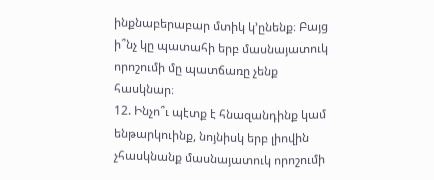ինքնաբերաբար մտիկ կ’ընենք։ Բայց ի՞նչ կը պատահի երբ մասնայատուկ որոշումի մը պատճառը չենք հասկնար։
12. Ինչո՞ւ պէտք է հնազանդինք կամ ենթարկուինք, նոյնիսկ երբ լիովին չհասկնանք մասնայատուկ որոշումի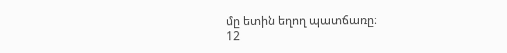մը ետին եղող պատճառը։
12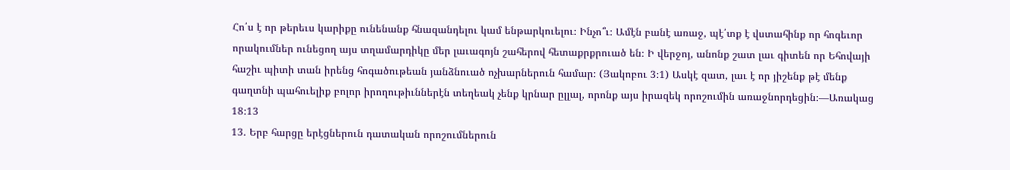Հո՛ս է որ թերեւս կարիքը ունենանք հնազանդելու կամ ենթարկուելու։ Ինչո՞ւ։ Ամէն բանէ առաջ, պէ՛տք է վստահինք որ հոգեւոր որակումներ ունեցող այս տղամարդիկը մեր լաւագոյն շահերով հետաքրքրուած են։ Ի վերջոյ, անոնք շատ լաւ գիտեն որ Եհովայի հաշիւ պիտի տան իրենց հոգածութեան յանձնուած ոչխարներուն համար։ (Յակոբու 3։1) Ասկէ զատ, լաւ է որ յիշենք թէ մենք գաղտնի պահուելիք բոլոր իրողութիւններէն տեղեակ չենք կրնար ըլլալ, որոնք այս իրազեկ որոշումին առաջնորդեցին։—Առակաց 18։13
13. Երբ հարցը երէցներուն դատական որոշումներուն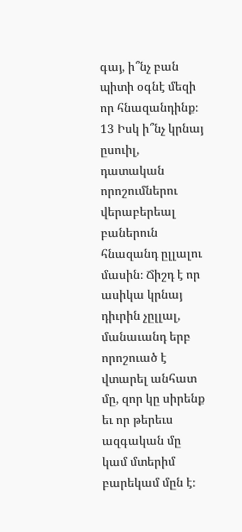գայ, ի՞նչ բան պիտի օգնէ մեզի որ հնազանդինք։
13 Իսկ ի՞նչ կրնայ ըսուիլ, դատական որոշումներու վերաբերեալ բաներուն հնազանդ ըլլալու մասին։ Ճիշդ է որ ասիկա կրնայ դիւրին չըլլալ, մանաւանդ երբ որոշուած է վտարել անհատ մը, զոր կը սիրենք եւ որ թերեւս ազգական մը կամ մտերիմ բարեկամ մըն է։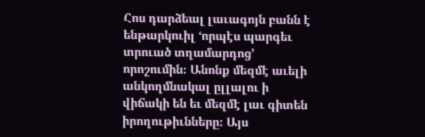Հոս դարձեալ լաւագոյն բանն է ենթարկուիլ ‘որպէս պարգեւ տրուած տղամարդոց’ որոշումին։ Անոնք մեզմէ աւելի անկողմնակալ ըլլալու ի վիճակի են եւ մեզմէ լաւ գիտեն իրողութիւնները։ Այս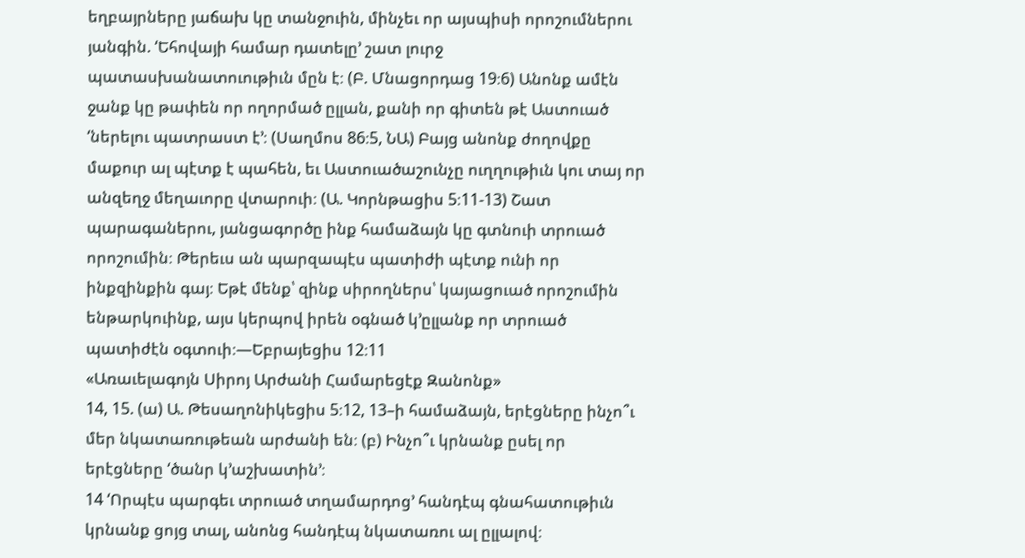եղբայրները յաճախ կը տանջուին, մինչեւ որ այսպիսի որոշումներու յանգին. ‘Եհովայի համար դատելը’ շատ լուրջ պատասխանատուութիւն մըն է։ (Բ. Մնացորդաց 19։6) Անոնք ամէն ջանք կը թափեն որ ողորմած ըլլան, քանի որ գիտեն թէ Աստուած ‘ներելու պատրաստ է’։ (Սաղմոս 86։5, ՆԱ) Բայց անոնք ժողովքը մաքուր ալ պէտք է պահեն, եւ Աստուածաշունչը ուղղութիւն կու տայ որ անզեղջ մեղաւորը վտարուի։ (Ա. Կորնթացիս 5։11-13) Շատ պարագաներու, յանցագործը ինք համաձայն կը գտնուի տրուած որոշումին։ Թերեւս ան պարզապէս պատիժի պէտք ունի որ ինքզինքին գայ։ Եթէ մենք՝ զինք սիրողներս՝ կայացուած որոշումին ենթարկուինք, այս կերպով իրեն օգնած կ’ըլլանք որ տրուած պատիժէն օգտուի։—Եբրայեցիս 12։11
«Առաւելագոյն Սիրոյ Արժանի Համարեցէք Զանոնք»
14, 15. (ա) Ա. Թեսաղոնիկեցիս 5։12, 13–ի համաձայն, երէցները ինչո՞ւ մեր նկատառութեան արժանի են։ (բ) Ինչո՞ւ կրնանք ըսել որ երէցները ‘ծանր կ’աշխատին’։
14 ‘Որպէս պարգեւ տրուած տղամարդոց’ հանդէպ գնահատութիւն կրնանք ցոյց տալ, անոնց հանդէպ նկատառու ալ ըլլալով։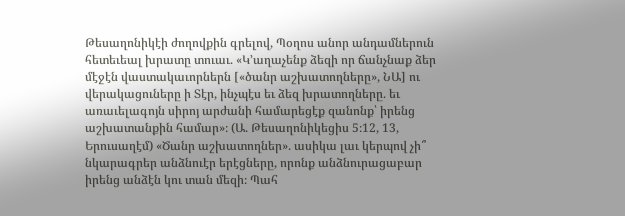Թեսաղոնիկէի ժողովքին գրելով, Պօղոս անոր անդամներուն հետեւեալ խրատը տուաւ. «Կ’աղաչենք ձեզի որ ճանչնաք ձեր մէջէն վաստակաւորներն [«ծանր աշխատողները», ՆԱ] ու վերակացուները ի Տէր, ինչպէս եւ ձեզ խրատողները. եւ առաւելագոյն սիրոյ արժանի համարեցէք զանոնք՝ իրենց աշխատանքին համար»։ (Ա. Թեսաղոնիկեցիս 5։12, 13, Երուսաղէմ) «Ծանր աշխատողներ». ասիկա լաւ կերպով չի՞ նկարագրեր անձնուէր երէցները, որոնք անձնուրացաբար իրենց անձէն կու տան մեզի։ Պահ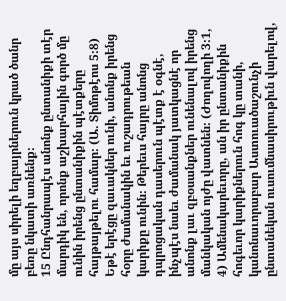մը այս սիրելի եղբայրներուն կրած ծանր բեռը նկատի առնենք։
15 Ընդհանրապէս անոնք ընտանիքի տէր մարդիկ են, որոնք աշխարհային գործ մը ունին իրենց ընտանիքին պէտքերը հայթայթելու համար։ (Ա. Տիմոթէոս 5։8) Եթէ երէցը զաւակներ ունի, անոնք իրենց հօրը ժամանակին եւ ուշադրութեան կարիքը ունին։ Թերեւս հայրը անոնց դպրոցական դասերուն պէտք է օգնէ, ինչպէս նաեւ ժամանակ յատկացնէ որ անոնք լաւ զբօսանքներ ունենալով իրենց մանկական ոյժը վատնեն։ (Ժողովողի 3։1, 4) Ամենակարեւորը, ան իր ընտանիքին հոգեւոր կարիքներուն հոգ կը տանի, կանոնաւորաբար Աստուածաշունչի ընտանեկան ուսումնասիրութիւն վարելով,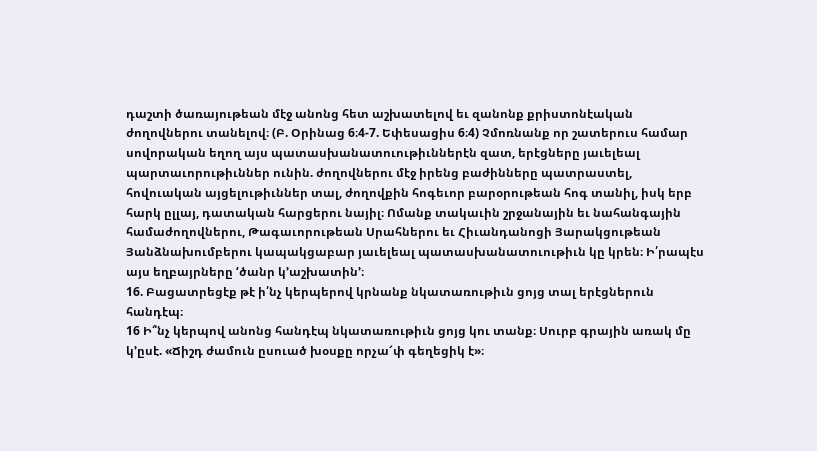դաշտի ծառայութեան մէջ անոնց հետ աշխատելով եւ զանոնք քրիստոնէական ժողովներու տանելով։ (Բ. Օրինաց 6։4-7. Եփեսացիս 6։4) Չմոռնանք որ շատերուս համար սովորական եղող այս պատասխանատուութիւններէն զատ, երէցները յաւելեալ պարտաւորութիւններ ունին. ժողովներու մէջ իրենց բաժինները պատրաստել, հովուական այցելութիւններ տալ, ժողովքին հոգեւոր բարօրութեան հոգ տանիլ, իսկ երբ հարկ ըլլայ, դատական հարցերու նայիլ։ Ոմանք տակաւին շրջանային եւ նահանգային համաժողովներու, Թագաւորութեան Սրահներու եւ Հիւանդանոցի Յարակցութեան Յանձնախումբերու կապակցաբար յաւելեալ պատասխանատուութիւն կը կրեն։ Ի՛րապէս այս եղբայրները ‘ծանր կ’աշխատին’։
16. Բացատրեցէք թէ ի՛նչ կերպերով կրնանք նկատառութիւն ցոյց տալ երէցներուն հանդէպ։
16 Ի՞նչ կերպով անոնց հանդէպ նկատառութիւն ցոյց կու տանք։ Սուրբ գրային առակ մը կ’ըսէ. «Ճիշդ ժամուն ըսուած խօսքը որչա՜փ գեղեցիկ է»։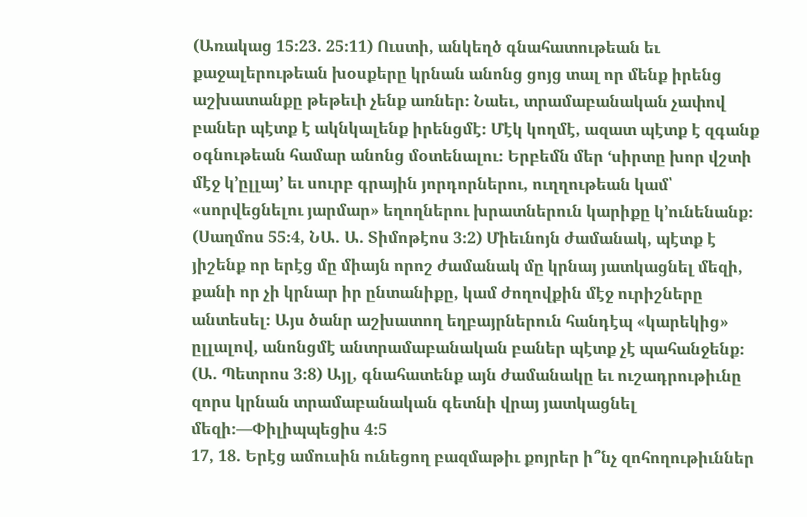(Առակաց 15։23. 25։11) Ուստի, անկեղծ գնահատութեան եւ քաջալերութեան խօսքերը կրնան անոնց ցոյց տալ որ մենք իրենց աշխատանքը թեթեւի չենք առներ։ Նաեւ, տրամաբանական չափով բաներ պէտք է ակնկալենք իրենցմէ։ Մէկ կողմէ, ազատ պէտք է զգանք օգնութեան համար անոնց մօտենալու։ Երբեմն մեր ‘սիրտը խոր վշտի մէջ կ’ըլլայ’ եւ սուրբ գրային յորդորներու, ուղղութեան կամ՝ «սորվեցնելու յարմար» եղողներու խրատներուն կարիքը կ’ունենանք։ (Սաղմոս 55։4, ՆԱ. Ա. Տիմոթէոս 3։2) Միեւնոյն ժամանակ, պէտք է յիշենք որ երէց մը միայն որոշ ժամանակ մը կրնայ յատկացնել մեզի, քանի որ չի կրնար իր ընտանիքը, կամ ժողովքին մէջ ուրիշները անտեսել։ Այս ծանր աշխատող եղբայրներուն հանդէպ «կարեկից» ըլլալով, անոնցմէ անտրամաբանական բաներ պէտք չէ պահանջենք։ (Ա. Պետրոս 3։8) Այլ, գնահատենք այն ժամանակը եւ ուշադրութիւնը զորս կրնան տրամաբանական գետնի վրայ յատկացնել մեզի։—Փիլիպպեցիս 4։5
17, 18. Երէց ամուսին ունեցող բազմաթիւ քոյրեր ի՞նչ զոհողութիւններ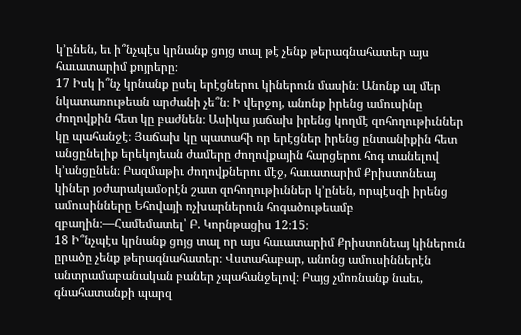կ’ընեն, եւ ի՞նչպէս կրնանք ցոյց տալ թէ չենք թերագնահատեր այս հաւատարիմ քոյրերը։
17 Իսկ ի՞նչ կրնանք ըսել երէցներու կիներուն մասին։ Անոնք ալ մեր նկատառութեան արժանի չե՞ն։ Ի վերջոյ, անոնք իրենց ամուսինը ժողովքին հետ կը բաժնեն։ Ասիկա յաճախ իրենց կողմէ զոհողութիւններ կը պահանջէ։ Յաճախ կը պատահի որ երէցներ իրենց ընտանիքին հետ անցընելիք երեկոյեան ժամերը ժողովքային հարցերու հոգ տանելով կ’անցընեն։ Բազմաթիւ ժողովքներու մէջ, հաւատարիմ Քրիստոնեայ կիներ յօժարակամօրէն շատ զոհողութիւններ կ’ընեն, որպէսզի իրենց ամուսինները Եհովայի ոչխարներուն հոգածութեամբ զբաղին։—Համեմատել՝ Բ. Կորնթացիս 12։15։
18 Ի՞նչպէս կրնանք ցոյց տալ որ այս հաւատարիմ Քրիստոնեայ կիներուն ըրածը չենք թերագնահատեր։ Վստահաբար, անոնց ամուսիններէն անտրամաբանական բաներ չպահանջելով։ Բայց չմոռնանք նաեւ, գնահատանքի պարզ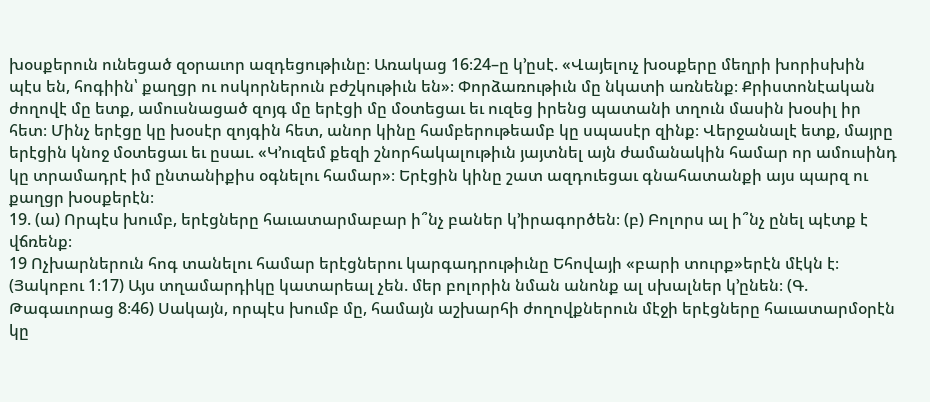խօսքերուն ունեցած զօրաւոր ազդեցութիւնը։ Առակաց 16։24–ը կ’ըսէ. «Վայելուչ խօսքերը մեղրի խորիսխին պէս են, հոգիին՝ քաղցր ու ոսկորներուն բժշկութիւն են»։ Փորձառութիւն մը նկատի առնենք։ Քրիստոնէական ժողովէ մը ետք, ամուսնացած զոյգ մը երէցի մը մօտեցաւ եւ ուզեց իրենց պատանի տղուն մասին խօսիլ իր հետ։ Մինչ երէցը կը խօսէր զոյգին հետ, անոր կինը համբերութեամբ կը սպասէր զինք։ Վերջանալէ ետք, մայրը երէցին կնոջ մօտեցաւ եւ ըսաւ. «Կ’ուզեմ քեզի շնորհակալութիւն յայտնել այն ժամանակին համար որ ամուսինդ կը տրամադրէ իմ ընտանիքիս օգնելու համար»։ Երէցին կինը շատ ազդուեցաւ գնահատանքի այս պարզ ու քաղցր խօսքերէն։
19. (ա) Որպէս խումբ, երէցները հաւատարմաբար ի՞նչ բաներ կ’իրագործեն։ (բ) Բոլորս ալ ի՞նչ ընել պէտք է վճռենք։
19 Ոչխարներուն հոգ տանելու համար երէցներու կարգադրութիւնը Եհովայի «բարի տուրք»երէն մէկն է։ (Յակոբու 1։17) Այս տղամարդիկը կատարեալ չեն. մեր բոլորին նման անոնք ալ սխալներ կ’ընեն։ (Գ. Թագաւորաց 8։46) Սակայն, որպէս խումբ մը, համայն աշխարհի ժողովքներուն մէջի երէցները հաւատարմօրէն կը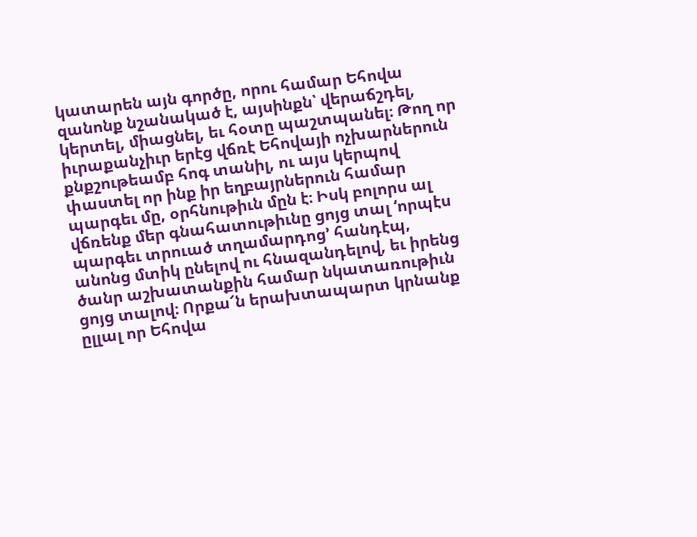կատարեն այն գործը, որու համար Եհովա զանոնք նշանակած է, այսինքն՝ վերաճշդել, կերտել, միացնել, եւ հօտը պաշտպանել։ Թող որ իւրաքանչիւր երէց վճռէ Եհովայի ոչխարներուն քնքշութեամբ հոգ տանիլ, ու այս կերպով փաստել որ ինք իր եղբայրներուն համար պարգեւ մը, օրհնութիւն մըն է։ Իսկ բոլորս ալ վճռենք մեր գնահատութիւնը ցոյց տալ ‘որպէս պարգեւ տրուած տղամարդոց’ հանդէպ, անոնց մտիկ ընելով ու հնազանդելով, եւ իրենց ծանր աշխատանքին համար նկատառութիւն ցոյց տալով։ Որքա՜ն երախտապարտ կրնանք ըլլալ որ Եհովա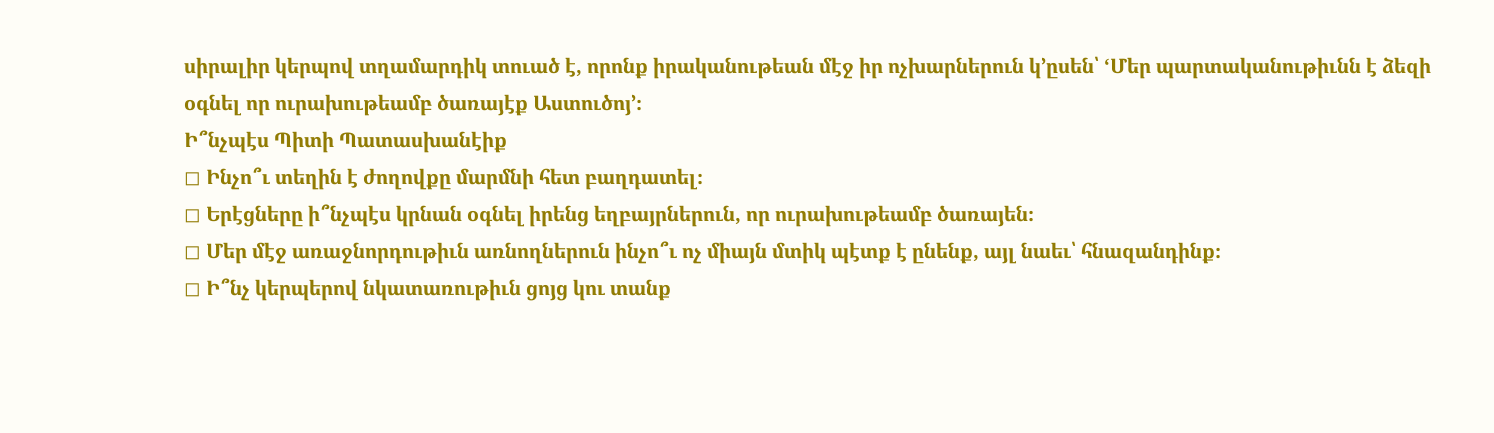սիրալիր կերպով տղամարդիկ տուած է, որոնք իրականութեան մէջ իր ոչխարներուն կ’ըսեն՝ ‘Մեր պարտականութիւնն է ձեզի օգնել որ ուրախութեամբ ծառայէք Աստուծոյ’։
Ի՞նչպէս Պիտի Պատասխանէիք
◻ Ինչո՞ւ տեղին է ժողովքը մարմնի հետ բաղդատել։
◻ Երէցները ի՞նչպէս կրնան օգնել իրենց եղբայրներուն, որ ուրախութեամբ ծառայեն։
◻ Մեր մէջ առաջնորդութիւն առնողներուն ինչո՞ւ ոչ միայն մտիկ պէտք է ընենք, այլ նաեւ՝ հնազանդինք։
◻ Ի՞նչ կերպերով նկատառութիւն ցոյց կու տանք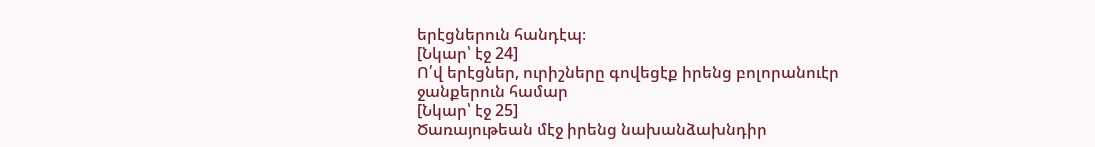երէցներուն հանդէպ։
[Նկար՝ էջ 24]
Ո՛վ երէցներ, ուրիշները գովեցէք իրենց բոլորանուէր ջանքերուն համար
[Նկար՝ էջ 25]
Ծառայութեան մէջ իրենց նախանձախնդիր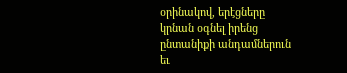օրինակով, երէցները կրնան օգնել իրենց ընտանիքի անդամներուն եւ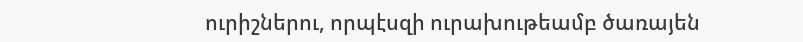ուրիշներու, որպէսզի ուրախութեամբ ծառայեն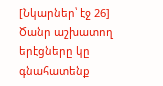[Նկարներ՝ էջ 26]
Ծանր աշխատող երէցները կը գնահատենք